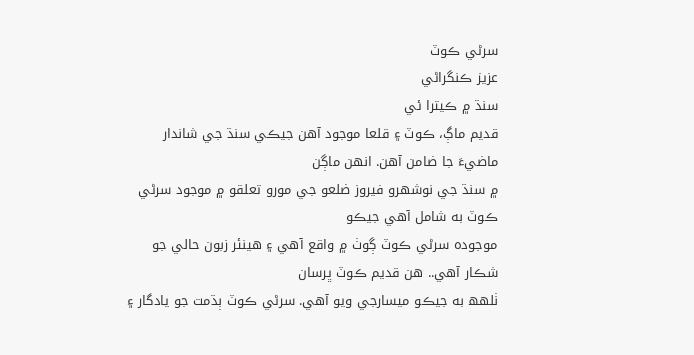سرڻي ڪوٽ
عزيز ڪنگراڻي
سنڌ ۾ ڪيترا ئي
قديم ماڳ، ڪوٽ ۽ قلعا موجود آهن جيڪي سنڌ جي شاندار ماضيءَ جا ضامن آهن. انهن ماڳن
۾ سنڌ جي نوشهرو فيروز ضلعو جي مورو تعلقو ۾ موجود سرڻي ڪوٽ به شامل آهي جيڪو
موجوده سرڻي ڪوٽ ڳوٺ ۾ واقع آهي ۽ هينئر زبون حالي جو شڪار آهي.. هن قديم ڪوٽ ڀرسان
ٺلهھ به جيڪو ميسارجي ويو آهي. سرڻي ڪوٽ ٻڌمت جو يادگار ۽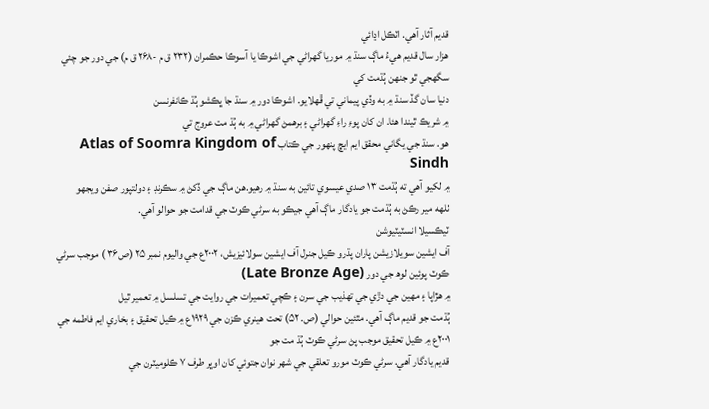قديم آثار آهي. اٽڪل اڍائي
هزار سال قديم هيءُ ماڳ سنڌ ۾ موريا گهراڻي جي اشوڪا يا آسوڪا حڪمران (۲۳۲ ق م -۲۶۸ ق م) جي دور جو چئي سگهجي ٿو جنهن ٻُڌمت کي
دنيا سان گڏ سنڌ ۾ به وڏي پيماني تي ڦهلايو. اشوڪا دور ۾ سنڌ جا ڀڪشو ٻُڌ ڪانفرنسن
۾ شريڪ ٿيندا هئا. ان کان پوءِ راءِ گهراڻي ۽ برهمڻ گهراڻي ۾ به ٻُڌ مت عروج تي
هو. سنڌ جي يگاني محقق ايم ايڇ پنهور جي ڪتاب Atlas of Soomra Kingdom of Sindh
۾ لکيو آهي ته ٻُڌمت ۱۳ صدي عيسوي تائين به سنڌ ۾ رهيو.هن ماڳ جي ڏکڻ ۾ سڪرنڊ ۽ دولتپور صفن ويجهو
ٺلھه مير رڪڻ به ٻُڌمت جو يادگار ماڳ آهي جيڪو به سرڻي ڪوٽ جي قدامت جو حوالو آهي.
ٽيڪسيلا انسٽيٽيوشن
آف ايشين سويلازيشن پاران پڌرو ڪيل جنرل آف ايشين سولائيزيش، ۲۰۰۲ع جي واليوم نمبر ۲۵ (ص۳۶ ) موجب سرڻي ڪوٽ پوئين لوھ جي دور (Late Bronze Age)
۾ هڙاپا ۽ مهين جي دڙي جي تهذيب جي سرن ۽ ڪچي تعميرات جي روايت جي تسلسل ۾ تعمير ٿيل
ٻُڌمت جو قديم ماڳ آهي. مٿئين حوالي (ص. ۵۲) تحت هينري ڪزن جي ۱۹۲۹ع ۾ ڪيل تحقيق ۽ بخاري ايم فاطمه جي ۲۰۰۱ع ۾ ڪيل تحقيق موجب پڻ سرڻي ڪوٽ ٻُڌ مت جو
قديم يادگار آهي. سرڻي ڪوٽ مورو تعلقي جي شهر نوان جتوئي کان اوڀر طرف ۷ ڪلوميٽرن جي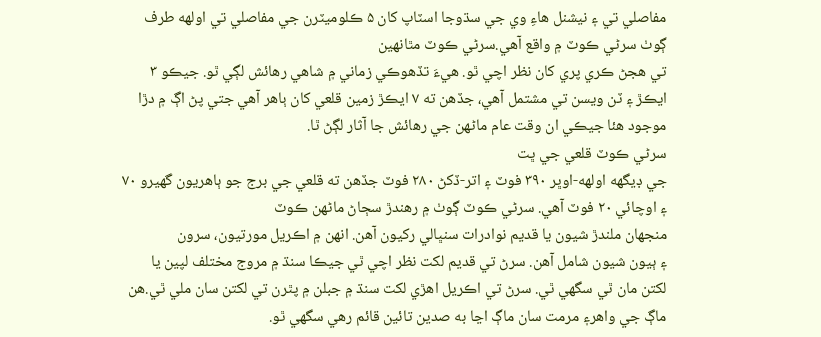مفاصلي تي ۽ نيشنل هاءِ وي جي سڌوجا اسٽاپ کان ۵ ڪلوميٽرن جي مفاصلي تي اولھه طرف ڳوٺ سرڻي ڪوٽ ۾ واقع آهي.سرڻي ڪوٽ مٿانهين
تي هجڻ ڪري پري کان نظر اچي ٿو. هيءَ تڏهوڪي زماني ۾ شاهي رهائش لڳي ٿو. جيڪو ۳ ايڪڙ ۽ ٽن ويسن تي مشتمل آهي، جڏهن ته ۷ ايڪڙ زمين قلعي کان ٻاهر آهي جتي پڻ اڳ ۾ دڙا
موجود هئا جيڪي ان وقت عام ماڻهن جي رهائش جا آثار لڳڻ ٿا.
سرڻي ڪوٽ قلعي جي ڀت
جي ڊيگھه اولهه-اوڀر ۳۹۰ فوٽ ۽ اتر-ڏکڻ ۲۸۰ فوٽ جڏهن ته قلعي جي برج جو ٻاهريون گهيرو ۷۰ ۽ اوچائي ۲۰ فوٽ آهي. سرڻي ڪوٽ ڳوٺ ۾ رهندڙ سڄاڻ ماڻهن ڪوٽ
منجهان ملندڙ شيون يا قديم نوادرات سنڀالي رکيون آهن. انهن ۾ اڪريل مورتيون، سرون
۽ ٻيون شيون شامل آهن. سرڻ تي قديم لکت نظر اچي ٿي جيڪا سنڌ ۾ مروج مختلف لپين يا
لکتن مان ٿي سگهي ٿي. سرڻ تي اڪريل اهڙي لکت سنڌ ۾ جبلن ۾ پٿرن تي لکتن سان ملي ٿي.هن
ماڳ جي واهر۽ مرمت سان ماڳ اڃا به صدين تائين قائم رهي سگهي ٿو.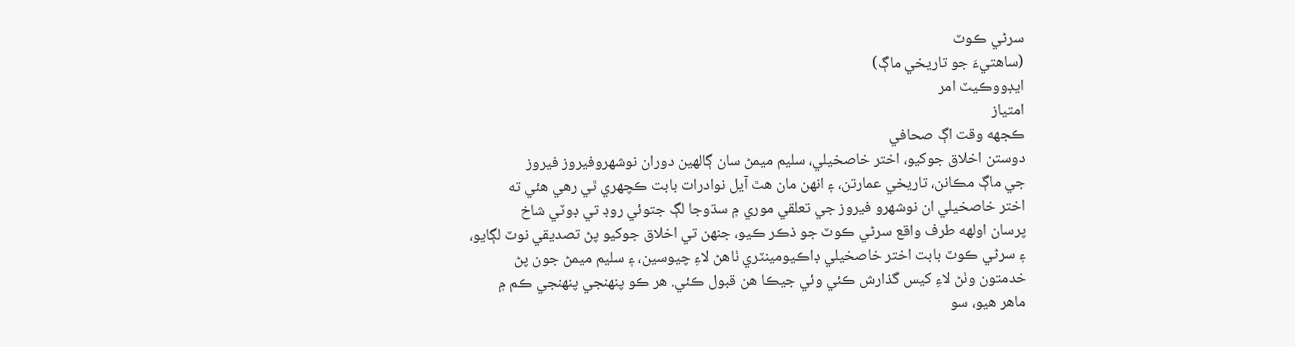سرڻي ڪوٽ
(ساھتيءَ جو تاريخي ماڳ)
ايڊووڪيٽ امر
امتياز
ڪجھه وقت اڳ صحافي
دوستن اخلاق جوکيو، اختر خاصخيلي، سليم ميمڻ سان ڳالھين دوران نوشھروفيروز فيروز
جي ماڳ مڪانن، تاريخي عمارتن، ۽ انھن مان ھٿ آيل نوادرات بابت ڪچھري ٿي رھي ھئي ته
اختر خاصخيلي ان نوشھرو فيروز جي تعلقي موري ۾ سڌوجا لڳ جتوئي روڊ تي ڊوٽي شاخ
پرسان اولھه طرف واقع سرڻي ڪوٽ جو ذڪر ڪيو، جنھن تي اخلاق جوکيو پڻ تصديقي نوٽ لڳايو،
۽ سرڻي ڪوٽ بابت اختر خاصخيلي ڊاڪيومينٽري ٺاھڻ لاءِ چيوسين، ۽ سليم ميمڻ جون پڻ
خدمتون وٺڻ لاءِ کيس گذارش ڪئي وئي جيڪا ھن قبول ڪئي. ھر ڪو پنھنجي پنھنجي ڪم ۾
ماھر ھيو، سو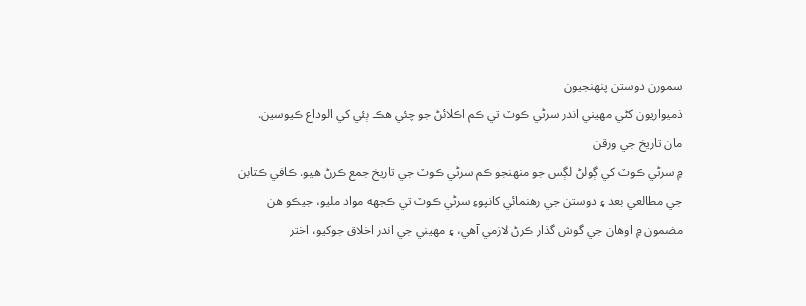سمورن دوستن پنھنجيون
ذميواريون کڻي مھيني اندر سرڻي ڪوٽ تي ڪم اڪلائڻ جو چئي ھڪ ٻئي کي الوداع ڪيوسين.
مان تاريخ جي ورقن
۾ سرڻي ڪوٽ کي ڳولڻ لڳس جو منھنجو ڪم سرڻي ڪوٽ جي تاريخ جمع ڪرڻ ھيو. ڪافي ڪتابن
جي مطالعي بعد ۽ دوستن جي رھنمائي کانپوءِ سرڻي ڪوٽ تي ڪجھه مواد مليو، جيڪو ھن
مضمون ۾ اوھان جي گوش گذار ڪرڻ لازمي آھي، ۽ مھيني جي اندر اخلاق جوکيو، اختر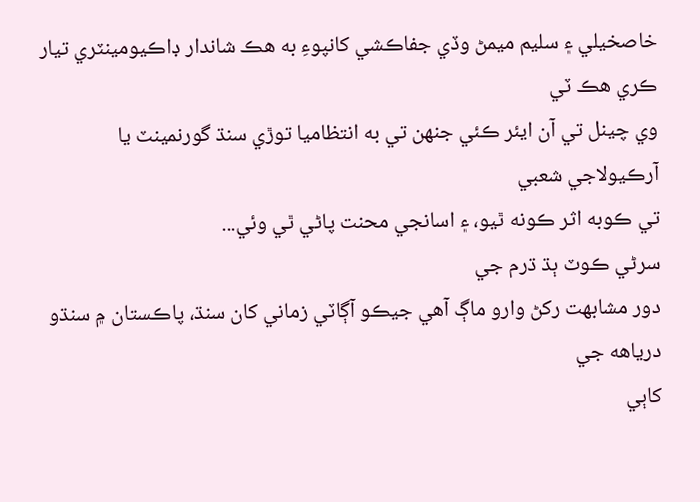خاصخيلي ۽ سليم ميمڻ وڏي جفاڪشي کانپوءِ به ھڪ شاندار ڊاڪيومينٽري تيار ڪري هڪ ٽي
وي چينل تي آن ايئر ڪئي جنھن تي به انتظاميا توڙي سنڌ گورنمينٽ يا آرڪيولاجي شعبي
تي ڪوبه اثر ڪونه ٿيو، ۽ اسانجي محنت پاڻي ٿي وئي...
سرڻي ڪوٽ ٻڌ ڌرم جي
دور مشابھت رکڻ وارو ماڳ آهي جيڪو آڳاٽي زماني کان سنڌ، پاڪستان ۾ سنڌو درياهه جي
کاٻي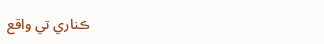ڪناري تي واقع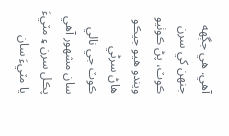آهي. هي جڳھه جنھن کي سرن ڪوٽ، پڻ ڪوٺيو ويندو ھيو جيڪو ھاڻ سرڻي
ڪوٽ جي نالي سان مشھور آھي پڪل سرن ۽ مٽيءَ يا مٽيءَ سان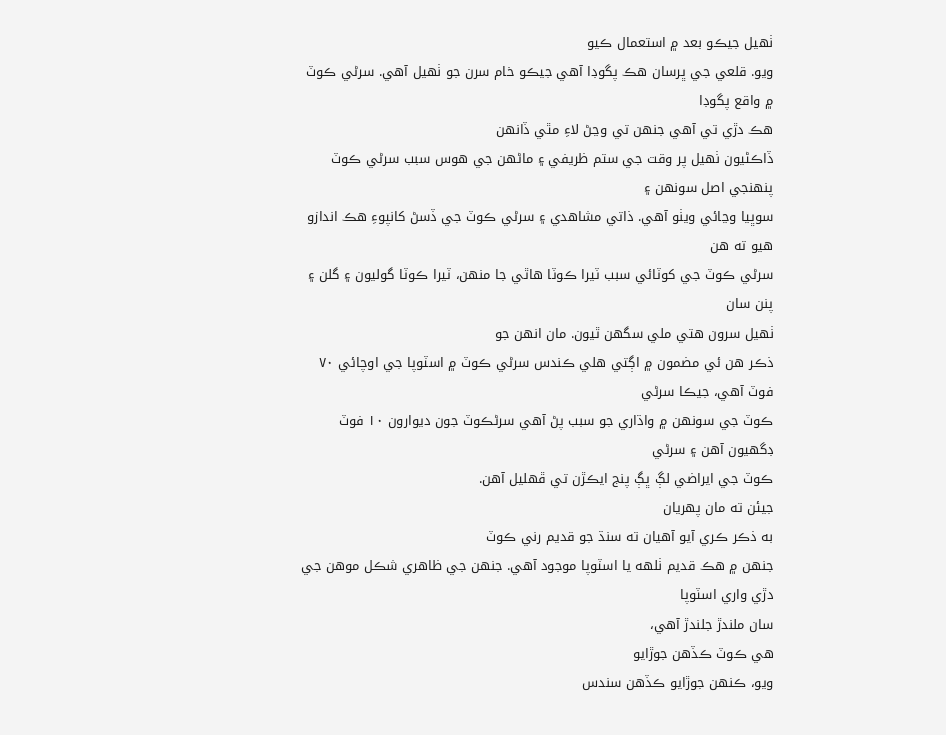ٺهيل جيڪو بعد ۾ استعمال ڪيو
ويو. قلعي جي ڀرسان هڪ پگوڊا آهي جيڪو خام سرن جو ٺهيل آهي. سرڻي ڪوٽ ۾ واقع پگوڊا
هڪ دڙي تي آهي جنھن تي وڃڻ لاءِ مٿي ڏانهن
ڏاڪڻيون ٺھيل پر وقت جي ستم ظريفي ۽ ماڻھن جي هوس سبب سرڻي ڪوٽ پنھنجي اصل سونھن ۽
سوڀيا وڃائي ويٺو آھي. ذاتي مشاھدي ۽ سرڻي ڪوٽ جي ڏسڻ کانپوءِ ھڪ اندازو ھيو ته ھن
سرڻي ڪوٽ جي کوٽائي سبب ٽيرا ڪوٽا هاٿي جا منهن، ٽيرا ڪوٽا گوليون ۽ گلن ۽ پنن سان
ٺهيل سرون هتي ملي سگهن ٿيون. مان انھن جو
ذڪر ھن ئي مضمون ۾ اڳتي ھلي ڪندس سرڻي ڪوٽ ۾ اسٽوپا جي اوچائي ۷۰ فوٽ آهي، جيڪا سرڻي
ڪوٽ جي سونھن ۾ واڌاري جو سبب پڻ آھي سرڻڪوٽ جون ديوارون ۱۰ فوٽ ڊگھيون آهن ۽ سرڻي
ڪوٽ جي ايراضي لڳ ڀڳ پنج ايڪڙن تي ڦهليل آهن.
جيئن ته مان پھريان
به ذڪر ڪري آيو آھيان ته سنڌ جو قديم رني ڪوٽ
جنھن ۾ ھڪ قديم ٺلهه يا اسٽوپا موجود آھي. جنھن جي ظاھري شڪل موھن جي دڙي واري اسٽوپا
سان ملندڙ جلندڙ آھي،
ھي ڪوٽ ڪڏھن جوڙايو
ويو، ڪنھن جوڙايو ڪڏھن سندس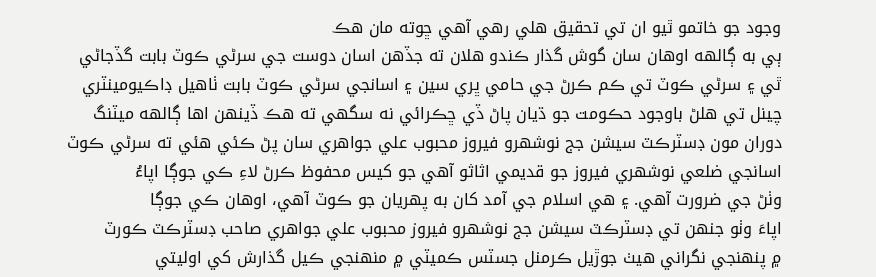وجود جو خاتمو ٿيو ان تي تحقيق ھلي رھي آھي ڇوته مان ھڪ
ٻي به ڳالھه اوھان سان گوش گذار ڪندو ھلان ته جڏھن اسان دوست جي سرڻي ڪوٽ بابت گڏجاڻي
ٿي ۽ سرڻي ڪوٽ تي ڪم ڪرڻ جي حامي ڀري سين ۽ اسانجي سرڻي ڪوٽ بابت ٺاھيل ڊاڪيومينٽري
چينل تي ھلڻ باوجود حڪومت جو ڌيان پاڻ ڏي ڇڪرائي نه سگھي ته ھڪ ڏينھن اھا ڳالھه ميٽنگ
دوران مون ڊسٽرڪٽ سيشن جج نوشھرو فيروز محبوب علي جواھري سان پڻ ڪئي ھئي ته سرڻي ڪوٽ
اسانجي ضلعي نوشهري فيروز جو قديمي اثاثو آھي جو کيس محفوظ ڪرڻ لاءِ ڪي جوڳا اپاءُ
وٺڻ جي ضرورت آھي. ۽ ھي اسلام جي آمد کان به پھريان جو ڪوٽ آھي، اوھان ڪي جوڳا
اپاءَ وٺو جنھن تي ڊسٽرڪٽ سيشن جج نوشھرو فيروز محبوب علي جواھري صاحب ڊسٽرڪٽ ڪورٽ
۾ پنھنجي نگراني هيٺ جوڙيل ڪرمنل جسٽس ڪميٽي ۾ منھنجي ڪيل گذارش کي اوليتي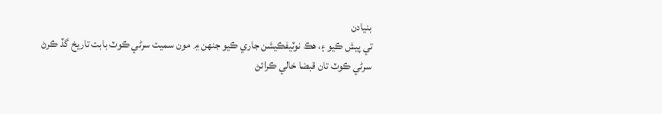بنيادن
تي پيش ڪيو ۽، ھڪ نوٽيفڪيشن جاري ڪيو جنھن ۾ مون سميت سرڻي ڪوٽ بابت تاريخ گڏ ڪرڻ
سرڻي ڪوٽ تان قبضا خالي ڪرائڻ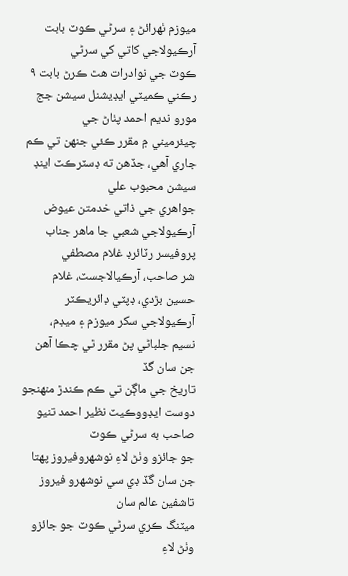ميوزم ٺھرائڻ ۽ سرڻي ڪوٽ بابت آرڪيولاجي کاتي کي سرڻي
ڪوٽ جي نوادرات ھٿ ڪرڻ بابت ۹ رڪني ڪميٽي ايڊيشنل سيشن جج مورو نديم احمد پٺاڻ جي
چيئرميني ۾ مقرر ڪئي جنھن تي ڪم جاري آھي، جڏھن ته ڊسٽرڪٽ اينڊ سيشن محبوب علي
جواھري جي ذاتي خدمتن عيوض آرڪيولاجي شعبي جا ماھر جناب پروفيسر رٽائرڊ غلام مصطفي
شر صاحب، آرڪيالاجسٽ، غلام حسين بڙدي، ڊپٽي ڊائريڪٽر آرڪيولاجي سکر ميوزم ۽ ميڊم،
نسيم جلباڻي پڻ مقرر ٿي چڪا آھن جن سان گڏ
تاريخ جي ماڳن تي ڪم ڪندڙ منھنجو دوست ايڊووڪيٽ نظير احمد تنيو صاحب به سرڻي ڪوٽ
جو جائزو وٺڻ لاءِ نوشھروفيروز پھتا جن سان گڏ ڊي سي نوشھرو فيروز تاشفين عالم سان
ميٽنگ ڪري سرڻي ڪوٽ جو جائزو وٺڻ لاءِ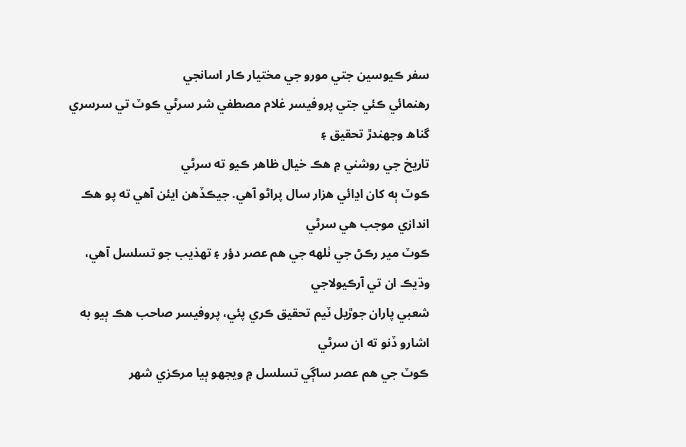سفر ڪيوسين جتي مورو جي مختيار ڪار اسانجي
رھنمائي ڪئي جتي پروفيسر غلام مصطفي شر سرڻي ڪوٽ تي سرسري گناھ وجھندڙ تحقيق ۽
تاريخ جي روشني ۾ ھڪ خيال ظاھر ڪيو ته سرڻي
ڪوٽ ٻه کان اڍائي ھزار سال پراڻو آهي. جيڪڏهن ايئن آھي ته پو ھڪ اندازي موجب ھي سرڻي
ڪوٽ مير رڪڻ جي ٺلهه جي ھم عصر دؤر ۽ تھذيب جو تسلسل آهي، وڌيڪ ان تي آرڪيولاجي
شعبي پاران جوڙيل ٽيم تحقيق ڪري پئي، پروفيسر صاحب ھڪ ٻيو به اشارو ڏنو ته ان سرڻي
ڪوٽ جي ھم عصر ساڳي تسلسل ۾ ويجھو ٻيا مرڪزي شھر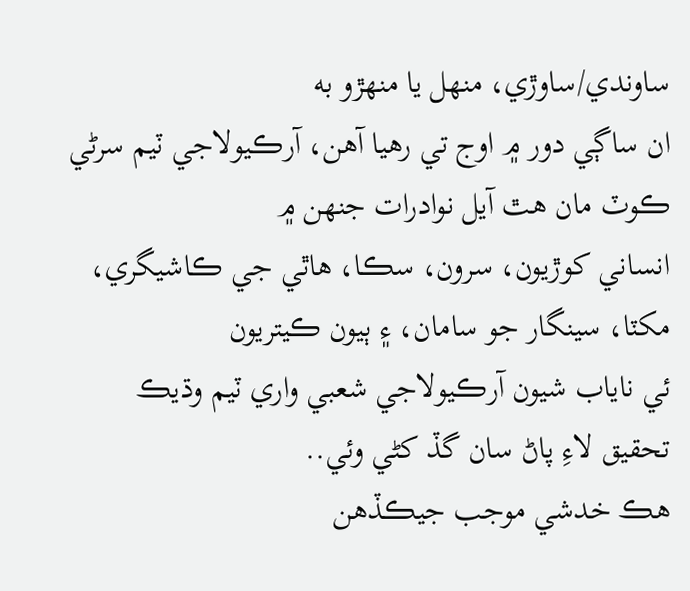ساوندي/ساوڙي، منھل يا منھڙو به
ان ساڳي دور ۾ اوج تي رھيا آھن، آرڪيولاجي ٽيم سرڻي ڪوٽ مان ھٿ آيل نوادرات جنھن ۾
انساني کوڙيون، سرون، سڪا، ھاٿي جي ڪاشيگري، مکٽا، سينگار جو سامان، ۽ ٻيون ڪيتريون
ئي ناياب شيون آرڪيولاجي شعبي واري ٽيم وڌيڪ تحقيق لاءِ پاڻ سان گڏ کڻي وئي..
ھڪ خدشي موجب جيڪڏھن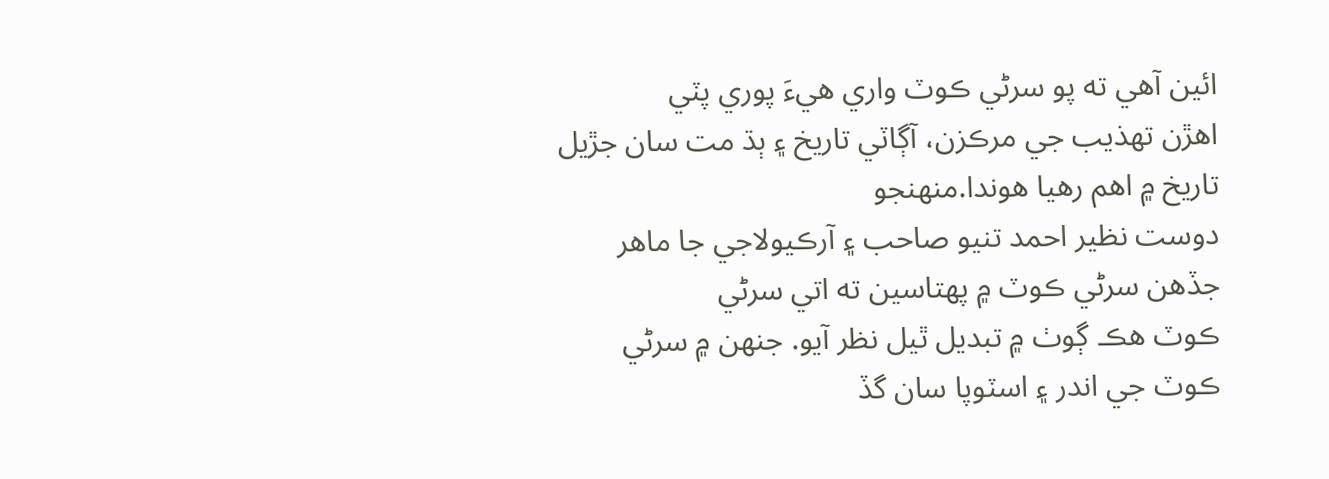ائين آھي ته پو سرڻي ڪوٽ واري ھيءَ پوري پٽي
اھڙن تھذيب جي مرڪزن، آڳاٽي تاريخ ۽ ٻڌ مت سان جڙيل تاريخ ۾ اھم رھيا ھوندا.منھنجو
دوست نظير احمد تنيو صاحب ۽ آرڪيولاجي جا ماھر جڏھن سرڻي ڪوٽ ۾ پھتاسين ته اتي سرڻي
ڪوٽ ھڪ ڳوٺ ۾ تبديل ٿيل نظر آيو. جنھن ۾ سرڻي ڪوٽ جي اندر ۽ اسٽوپا سان گڏ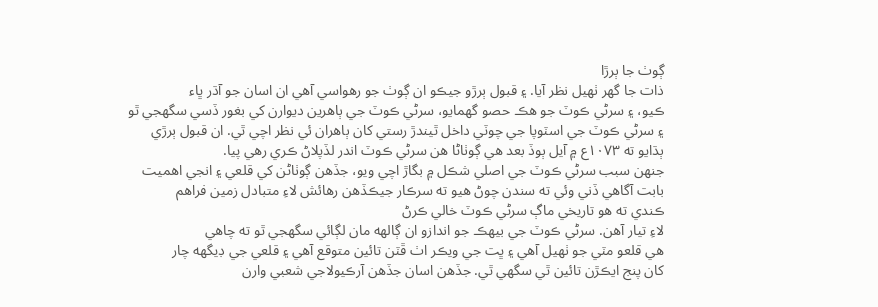ڳوٺ جا ٻرڙا
ذات جا گھر ٺھيل نظر آيا. ۽ قبول ٻرڙو جيڪو ان ڳوٺ جو رھواسي آھي ان اسان جو آڌر ڀاء
ڪيو، ۽ سرڻي ڪوٽ جو ھڪ حصو گھمايو، سرڻي ڪوٽ جي ٻاھرين ديوارن کي بغور ڏسي سگھجي ٿو
۽ سرڻي ڪوٽ جي اسٽوپا جي چوٽي داخل ٿيندڙ رستي کان ٻاھران ئي نظر اچي ٿي. ان قبول ٻرڙي
ٻڌايو ته ۱۰۷۳ع ۾ آيل ٻوڏ بعد ھي ڳوٺاڻا ھن سرڻي ڪوٽ اندر لڏپلاڻ ڪري رهي پيا.
جنھن سبب سرڻي ڪوٽ جي اصلي شڪل ۾ بگاڙ اچي ويو، جڏھن ڳوٺاڻن کي قلعي ۽ انجي اھميت
بابت آگاھي ڏني وئي ته سندن چوڻ ھيو ته سرڪار جيڪڏھن رھائش لاءِ متبادل زمين فراھم
ڪندي ته ھو تاريخي ماڳ سرڻي ڪوٽ خالي ڪرڻ
لاءِ تيار آھن. سرڻي ڪوٽ جي بيھڪ جو اندازو ان ڳالھه مان لڳائي سگھجي ٿو ته چاھي
ھي قلعو مٽي جو ٺھيل آھي ۽ ڀت جي ويڪر اٺ ڦٽن تائين متوقع آھي ۽ قلعي جي ڊيگهه چار
کان پنج ايڪڙن تائين ٿي سگھي ٿي. جڏھن اسان جڏھن آرڪيولاجي شعبي وارن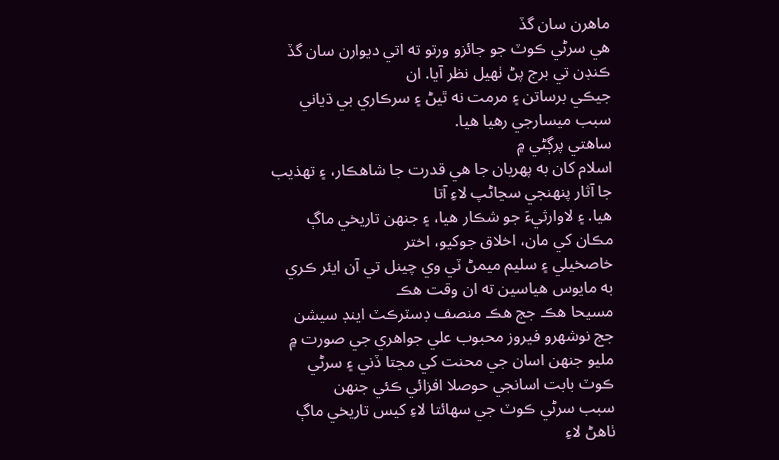ماھرن سان گڏ
ھي سرڻي ڪوٽ جو جائزو ورتو ته اتي ديوارن سان گڏ ڪنڊن تي برج پڻ ٺھيل نظر آيا. ان
جيڪي برساتن ۽ مرمت نه ٿيڻ ۽ سرڪاري بي ڌياني سبب ميسارجي رھيا ھيا.
ساھتي پرڳڻي ۾
اسلام کان به پھريان جا ھي قدرت جا شاھڪار، ۽ تھذيب جا آثار پنھنجي سڃاڻپ لاءِ آتا
ھيا. ۽ لاوارثيءَ جو شڪار ھيا، ۽ جنھن تاريخي ماڳ مڪان کي مان، اخلاق جوکيو، اختر
خاصخيلي ۽ سليم ميمڻ ٽي وي چينل تي آن ايئر ڪري به مايوس ھياسين ته ان وقت ھڪ
مسيحا ھڪ جج ھڪ منصف ڊسٽرڪٽ اينڊ سيشن جج نوشھرو فيروز محبوب علي جواھري جي صورت ۾
مليو جنھن اسان جي محنت کي مڃتا ڏني ۽ سرڻي ڪوٽ بابت اسانجي حوصلا افزائي ڪئي جنھن
سبب سرڻي ڪوٽ جي سھائتا لاءِ کيس تاريخي ماڳ ٺاھڻ لاءِ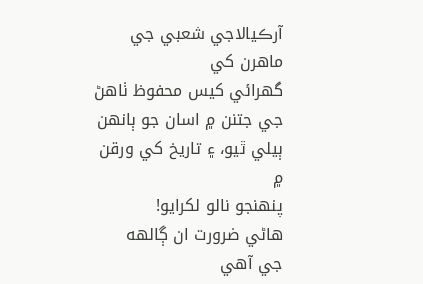آرڪيالاجي شعبي جي ماھرن کي
گھرائي کيس محفوظ ٺاھڻ جي جتنن ۾ اسان جو ٻانھن ٻيلي ٿيو، ۽ تاريخ کي ورقن ۾
پنھنجو نالو لکرايو!
ھاڻي ضرورت ان ڳالھه
جي آھي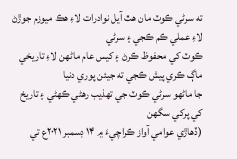ته سرڻي ڪوٽ مان ھٿ آيل نوادرات لاءِ ھڪ ميوزم جوڙڻ لاءِ عملي ڪم ڪجي ۽ سرڻي
ڪوٽ کي محفوظ ڪرڻ ۽ کيس عام ماڻھن لاءِ تاريخي ماڳ ڪري پيش ڪجي ته جيئن پوري دنيا
جا ماڻھو سرڻي ڪوٽ جي تھذيب رھڻي ڪھڻي ۽ تاريخ کي پرکي سگھن
(ڏھاڙي عوامي آواز ڪراچيءَ ۾ ۱۴ ڊسمبر ۲۰۲۱ع تي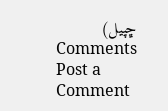ڇپيل)
Comments
Post a Comment